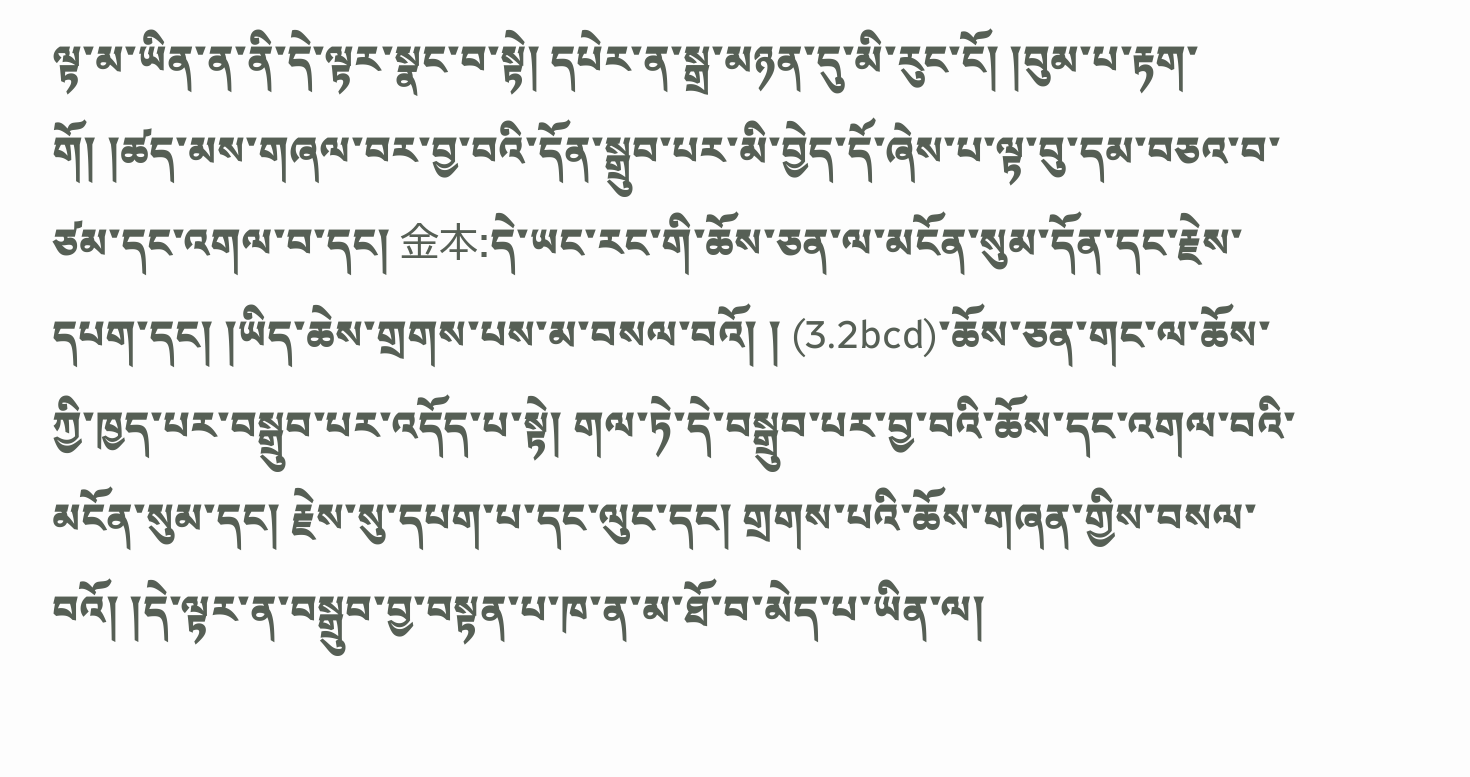ལྟ་མ་ཡིན་ན་ནི་དེ་ལྟར་སྣང་བ་སྟེ། དཔེར་ན་སྒྲ་མཉན་དུ་མི་རུང་ངོ། །བུམ་པ་རྟག་གོ། །ཚད་མས་གཞལ་བར་བྱ་བའི་དོན་སྒྲུབ་པར་མི་བྱེད་དོ་ཞེས་པ་ལྟ་བུ་དམ་བཅའ་བ་ཙམ་དང་འགལ་བ་དང། 金本:དེ་ཡང་རང་གི་ཆོས་ཅན་ལ་མངོན་སུམ་དོན་དང་རྗེས་དཔག་དང། །ཡིད་ཆེས་གྲགས་པས་མ་བསལ་བའོ། ། (3.2bcd)་ཆོས་ཅན་གང་ལ་ཆོས་ཀྱི་ཁྱད་པར་བསྒྲུབ་པར་འདོད་པ་སྟེ། གལ་ཏེ་དེ་བསྒྲུབ་པར་བྱ་བའི་ཆོས་དང་འགལ་བའི་མངོན་སུམ་དང། རྗེས་སུ་དཔག་པ་དང་ལུང་དང། གྲགས་པའི་ཆོས་གཞན་གྱིས་བསལ་བའོ། །དེ་ལྟར་ན་བསྒྲུབ་བྱ་བསྟན་པ་ཁ་ན་མ་ཐོ་བ་མེད་པ་ཡིན་ལ།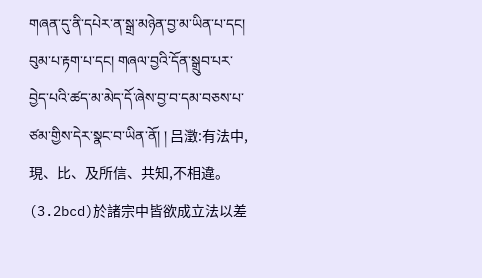གཞན་དུ་ནི་དཔེར་ན་སྒྲ་མཉེན་བྱ་མ་ཡིན་པ་དང། བུམ་པ་རྟག་པ་དང། གཞལ་བྱའི་དོན་སྒྲུབ་པར་བྱེད་པའི་ཚད་མ་མེད་དོ་ཞེས་བྱ་བ་དམ་བཅས་པ་ཙམ་གྱིས་དེར་སྣང་བ་ཡིན་ནོ། ། 吕澂:有法中,現、比、及所信、共知,不相違。(3.2bcd)於諸宗中皆欲成立法以差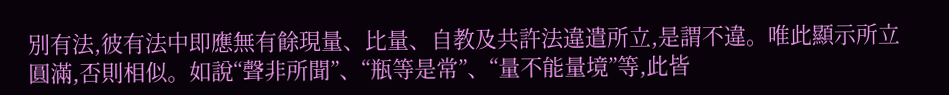別有法,彼有法中即應無有餘現量、比量、自教及共許法違遣所立,是謂不違。唯此顯示所立圓滿,否則相似。如說“聲非所聞”、“瓶等是常”、“量不能量境”等,此皆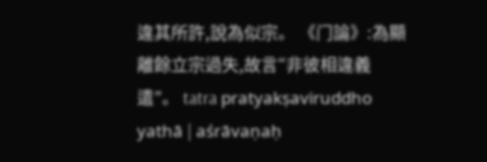違其所許,說為似宗。 《门論》:為顯離餘立宗過失,故言“非彼相違義遣”。 tatra pratyakṣaviruddho yathā | aśrāvaṇaḥ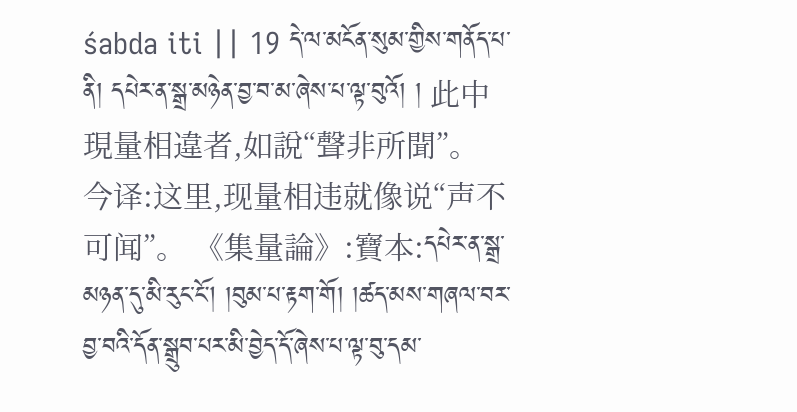śabda iti || 19 དེ་ལ་མངོན་སུམ་གྱིས་གནོད་པ་ནི། དཔེར་ན་སྒྲ་མཉེན་བྱ་བ་མ་ཞེས་པ་ལྟ་བུའོ། ། 此中現量相違者,如說“聲非所聞”。 今译:这里,现量相违就像说“声不可闻”。 《集量論》:寶本:དཔེར་ན་སྒྲ་མཉན་དུ་མི་རུང་ངོ། །བུམ་པ་རྟག་གོ། །ཚད་མས་གཞལ་བར་བྱ་བའི་དོན་སྒྲུབ་པར་མི་བྱེད་དོ་ཞེས་པ་ལྟ་བུ་དམ་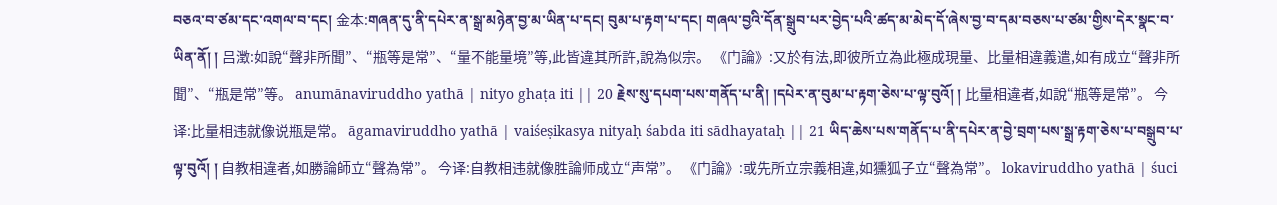བཅའ་བ་ཙམ་དང་འགལ་བ་དང། 金本:གཞན་དུ་ནི་དཔེར་ན་སྒྲ་མཉེན་བྱ་མ་ཡིན་པ་དང། བུམ་པ་རྟག་པ་དང། གཞལ་བྱའི་དོན་སྒྲུབ་པར་བྱེད་པའི་ཚད་མ་མེད་དོ་ཞེས་བྱ་བ་དམ་བཅས་པ་ཙམ་གྱིས་དེར་སྣང་བ་ཡིན་ནོ། ། 吕澂:如說“聲非所聞”、“瓶等是常”、“量不能量境”等,此皆違其所許,說為似宗。 《门論》:又於有法,即彼所立為此極成現量、比量相違義遣,如有成立“聲非所聞”、“瓶是常”等。 anumānaviruddho yathā | nityo ghaṭa iti || 20 རྗེས་སུ་དཔག་པས་གནོད་པ་ནི། །དཔེར་ན་བུམ་པ་རྟག་ཅེས་པ་ལྟ་བུའོ། ། 比量相違者,如說“瓶等是常”。 今译:比量相违就像说瓶是常。 āgamaviruddho yathā | vaiśeṣikasya nityaḥ śabda iti sādhayataḥ || 21 ཡིད་ཆེས་པས་གནོད་པ་ནི་དཔེར་ན་བྱེ་བྲག་པས་སྒྲ་རྟག་ཅེས་པ་བསྒྲུབ་པ་ལྟ་བུའོ། ། 自教相違者,如勝論師立“聲為常”。 今译:自教相违就像胜論师成立“声常”。 《门論》:或先所立宗義相違,如獯狐子立“聲為常”。 lokaviruddho yathā | śuci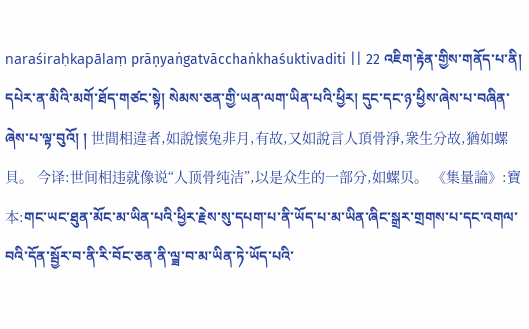naraśiraḥkapālaṃ prāṇyaṅgatvācchaṅkhaśuktivaditi || 22 འཇིག་རྟེན་གྱིས་གནོད་པ་ནི། དཔེར་ན་མིའི་མགོ་ཐོད་གཙང་སྟེ། སེམས་ཅན་གྱི་ཡན་ལག་ཡིན་པའི་ཕྱིར། དུང་དང་ཉ་ཕྱིས་ཞེས་པ་བཞིན་ཞེས་པ་ལྟ་བུའོ། ། 世間相違者,如說懷兔非月,有故,又如說言人頂骨淨,衆生分故,猶如螺貝。 今译:世间相违就像说“人顶骨纯洁”,以是众生的一部分,如螺贝。 《集量論》:寶本:གང་ཡང་ཐུན་མོང་མ་ཡིན་པའི་ཕྱིར་རྗེས་སུ་དཔག་པ་ནི་ཡོད་པ་མ་ཡིན་ཞིང་སྒྲར་གྲགས་པ་དང་འགལ་བའི་དོན་སྦྱོར་བ་ནི་རི་བོང་ཅན་ནི་ལྯ་བ་མ་ཡིན་ཏེ་ཡོད་པའི་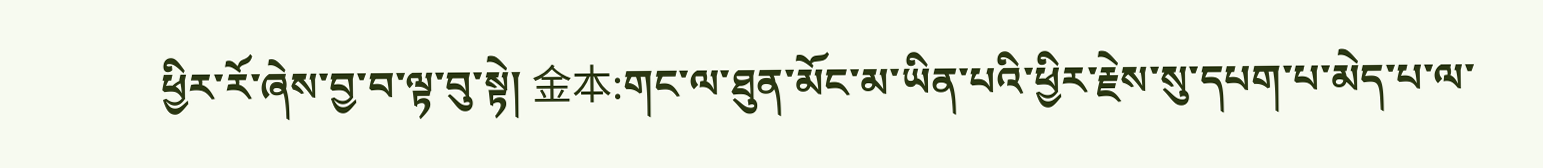ཕྱིར་རོ་ཞེས་བྱ་བ་ལྟ་བུ་སྟེ། 金本:གང་ལ་ཐུན་མོང་མ་ཡིན་པའི་ཕྱིར་རྗེས་སུ་དཔག་པ་མེད་པ་ལ་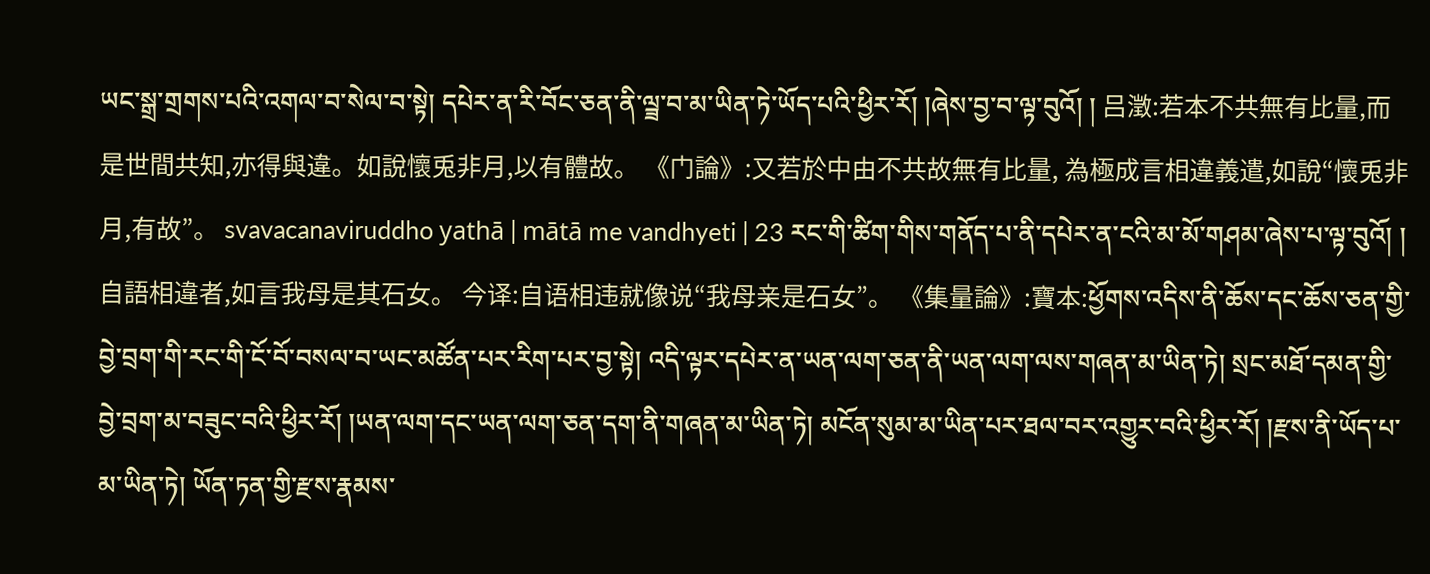ཡང་སྒྲ་གྲགས་པའི་འགལ་བ་སེལ་བ་སྟེ། དཔེར་ན་རི་བོང་ཅན་ནི་ལྯ་བ་མ་ཡིན་ཏེ་ཡོད་པའི་ཕྱིར་རོ། །ཞེས་བྱ་བ་ལྟ་བུའོ། ། 吕澂:若本不共無有比量,而是世間共知,亦得與違。如說懷兎非月,以有體故。 《门論》:又若於中由不共故無有比量, 為極成言相違義遣,如說“懷兎非月,有故”。 svavacanaviruddho yathā | mātā me vandhyeti | 23 རང་གི་ཚིག་གིས་གནོད་པ་ནི་དཔེར་ན་ངའི་མ་མོ་གཤམ་ཞེས་པ་ལྟ་བུའོ། ། 自語相違者,如言我母是其石女。 今译:自语相违就像说“我母亲是石女”。 《集量論》:寶本:ཕྱོགས་འདིས་ནི་ཆོས་དང་ཆོས་ཅན་གྱི་བྱེ་བྲག་གི་རང་གི་ངོ་བོ་བསལ་བ་ཡང་མཚོན་པར་རིག་པར་བྱ་སྟེ། འདི་ལྟར་དཔེར་ན་ཡན་ལག་ཅན་ནི་ཡན་ལག་ལས་གཞན་མ་ཡིན་ཏེ། སྲང་མཐོ་དམན་གྱི་བྱེ་བྲག་མ་བཟུང་བའི་ཕྱིར་རོ། །ཡན་ལག་དང་ཡན་ལག་ཅན་དག་ནི་གཞན་མ་ཡིན་ཏེ། མངོན་སུམ་མ་ཡིན་པར་ཐལ་བར་འགྱུར་བའི་ཕྱིར་རོ། །རྫས་ནི་ཡོད་པ་མ་ཡིན་ཏེ། ཡོན་ཏན་གྱི་རྫས་རྣམས་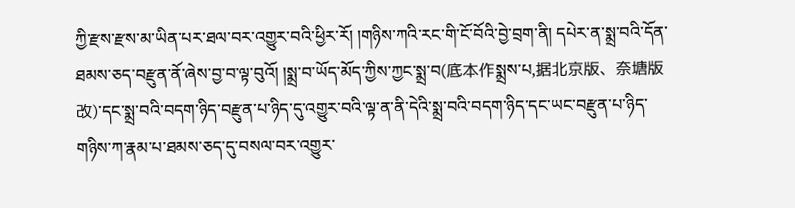ཀྱི་རྫས་རྫས་མ་ཡིན་པར་ཐལ་བར་འགྱུར་བའི་ཕྱིར་རོ། །གཉིས་ཀའི་རང་གི་ངོ་བོའི་བྱེ་བྲག་ནི། དཔེར་ན་སྨྲ་བའི་དོན་ཐམས་ཅད་བརྫུན་ནོ་ཞེས་བྱ་བ་ལྟ་བུའོ། །སྨྲ་བ་ཡོད་མོད་ཀྱིས་ཀྱང་སྨྲ་བ(底本作སྨྲས་པ,据北京版、奈塘版改)་དང་སྨྲ་བའི་བདག་ཉིད་བརྫུན་པ་ཉིད་དུ་འགྱུར་བའི་ལྟ་ན་ནི་དེའི་སྨྲ་བའི་བདག་ཉིད་དང་ཡང་བརྫུན་པ་ཉིད་གཉིས་ཀ་རྣམ་པ་ཐམས་ཅད་དུ་བསལ་བར་འགྱུར་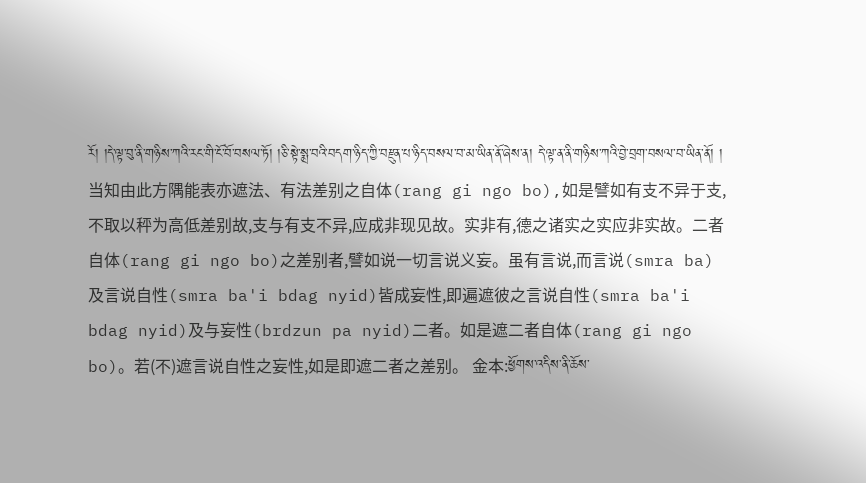རོ། །དེ་ལྟ་བུ་ནི་གཉིས་ཀའི་རང་གི་ངོ་བོ་བསལ་ཏོ། །ཅི་སྟེ་སྨྲ་བའི་བདག་ཉིད་ཀྱི་བརྫུན་པ་ཉིད་བསལ་བ་མ་ཡིན་ནོ་ཞེས་ན། དེ་ལྟ་ན་ནི་གཉིས་ཀའི་བྱེ་བྲག་བསལ་བ་ཡིན་ནོ། ། 当知由此方隅能表亦遮法、有法差别之自体(rang gi ngo bo),如是譬如有支不异于支,不取以秤为高低差别故,支与有支不异,应成非现见故。实非有,德之诸实之实应非实故。二者自体(rang gi ngo bo)之差别者,譬如说一切言说义妄。虽有言说,而言说(smra ba)及言说自性(smra ba'i bdag nyid)皆成妄性,即遍遮彼之言说自性(smra ba'i bdag nyid)及与妄性(brdzun pa nyid)二者。如是遮二者自体(rang gi ngo bo)。若(不)遮言说自性之妄性,如是即遮二者之差别。 金本:ཕྱོགས་འདིས་ནི་ཆོས་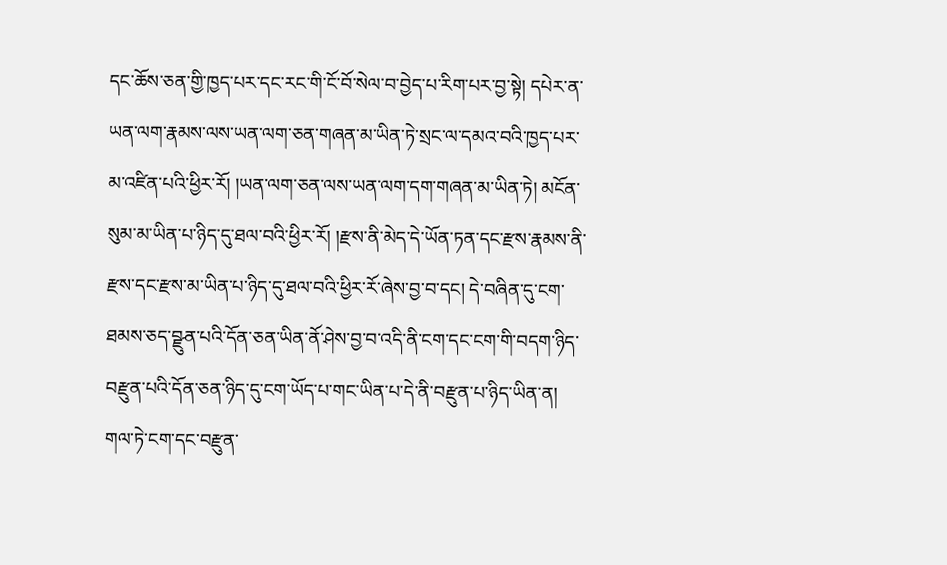དང་ཆོས་ཅན་གྱི་ཁྱད་པར་དང་རང་གི་ངོ་བོ་སེལ་བ་བྱེད་པ་རིག་པར་བྱ་སྟེ། དཔེར་ན་ཡན་ལག་རྣམས་ལས་ཡན་ལག་ཅན་གཞན་མ་ཡིན་ཏེ་སྲང་ལ་དམའ་བའི་ཁྱད་པར་མ་འཛིན་པའི་ཕྱིར་རོ། །ཡན་ལག་ཅན་ལས་ཡན་ལག་དག་གཞན་མ་ཡིན་ཏེ། མངོན་སུམ་མ་ཡིན་པ་ཉིད་དུ་ཐལ་བའི་ཕྱིར་རོ། །རྫས་ནི་མེད་དེ་ཡོན་ཏན་དང་རྫས་རྣམས་ནི་རྫས་དང་རྫས་མ་ཡིན་པ་ཉིད་དུ་ཐལ་བའི་ཕྱིར་རོ་ཞེས་བྱ་བ་དང། དེ་བཞིན་དུ་ངག་ཐམས་ཅད་བྫུན་པའི་དོན་ཅན་ཡིན་ནོ་ཤེས་བྱ་བ་འདི་ནི་ངག་དང་ངག་གི་བདག་ཉིད་བརྫུན་པའི་དོན་ཅན་ཉིད་དུ་ངག་ཡོད་པ་གང་ཡིན་པ་དེ་ནི་བརྫུན་པ་ཉིད་ཡིན་ན། གལ་ཏེ་ངག་དང་བརྫུན་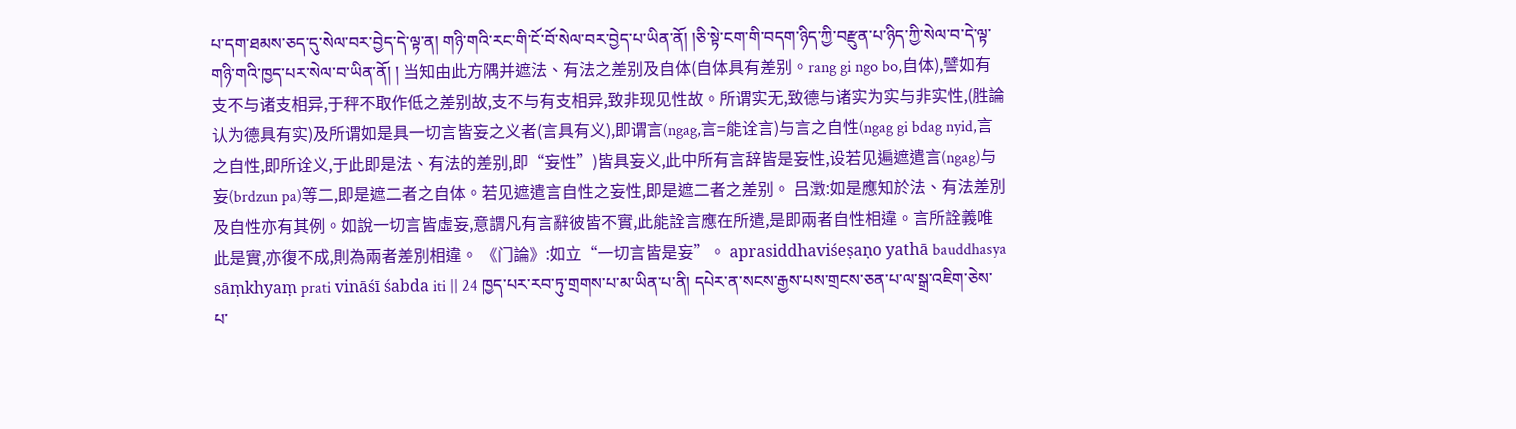པ་དག་ཐམས་ཅད་དུ་སེལ་བར་བྱེད་དེ་ལྟ་ན། གཉི་གའི་རང་གི་ངོ་བོ་སེལ་བར་བྱེད་པ་ཡིན་ནོ། །ཅི་སྟེ་ངག་གི་བདག་ཉིད་ཀྱི་བརྫུན་པ་ཉིད་ཀྱི་སེལ་བ་དེ་ལྟ་གཉི་གའི་ཁྱད་པར་སེལ་བ་ཡིན་ནོ། ། 当知由此方隅并遮法、有法之差别及自体(自体具有差别。rang gi ngo bo,自体),譬如有支不与诸支相异,于秤不取作低之差别故,支不与有支相异,致非现见性故。所谓实无,致德与诸实为实与非实性,(胜論认为德具有实)及所谓如是具一切言皆妄之义者(言具有义),即谓言(ngag,言=能诠言)与言之自性(ngag gi bdag nyid,言之自性,即所诠义,于此即是法、有法的差别,即“妄性”)皆具妄义,此中所有言辞皆是妄性,设若见遍遮遣言(ngag)与妄(brdzun pa)等二,即是遮二者之自体。若见遮遣言自性之妄性,即是遮二者之差别。 吕澂:如是應知於法、有法差別及自性亦有其例。如說一切言皆虛妄,意謂凡有言辭彼皆不實,此能詮言應在所遣,是即兩者自性相違。言所詮義唯此是實,亦復不成,則為兩者差別相違。 《门論》:如立“一切言皆是妄”。 aprasiddhaviśeṣaṇo yathā bauddhasya sāṃkhyaṃ prati vināśī śabda iti || 24 ཁྱད་པར་རབ་ཏུ་གྲགས་པ་མ་ཡིན་པ་ནི། དཔེར་ན་སངས་རྒྱས་པས་གྲངས་ཅན་པ་ལ་སྒྲ་འཇིག་ཅེས་པ་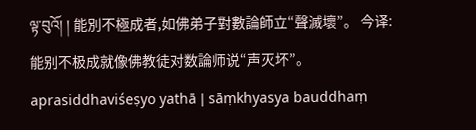ལྟ་བུའོ། ། 能別不極成者,如佛弟子對數論師立“聲滅壞”。 今译:能别不极成就像佛教徒对数論师说“声灭坏”。 aprasiddhaviśeṣyo yathā | sāṃkhyasya bauddhaṃ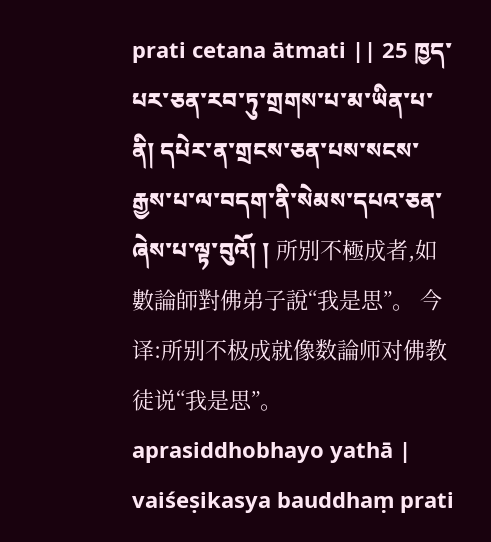prati cetana ātmati || 25 ཁྱད་པར་ཅན་རབ་ཏུ་གྲགས་པ་མ་ཡིན་པ་ནི། དཔེར་ན་གྲངས་ཅན་པས་སངས་རྒྱས་པ་ལ་བདག་ནི་སེམས་དཔའ་ཅན་ཞེས་པ་ལྟ་བུའོ། ། 所別不極成者,如數論師對佛弟子說“我是思”。 今译:所别不极成就像数論师对佛教徒说“我是思”。 aprasiddhobhayo yathā | vaiśeṣikasya bauddhaṃ prati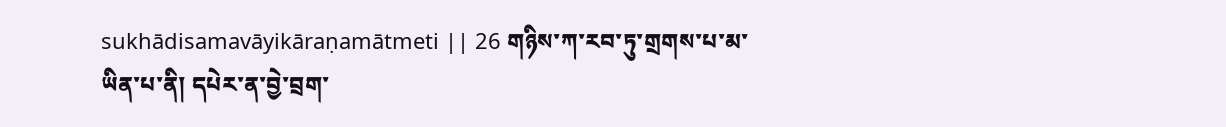sukhādisamavāyikāraṇamātmeti || 26 གཉིས་ཀ་རབ་ཏུ་གྲགས་པ་མ་ཡིན་པ་ནི། དཔེར་ན་བྱེ་བྲག་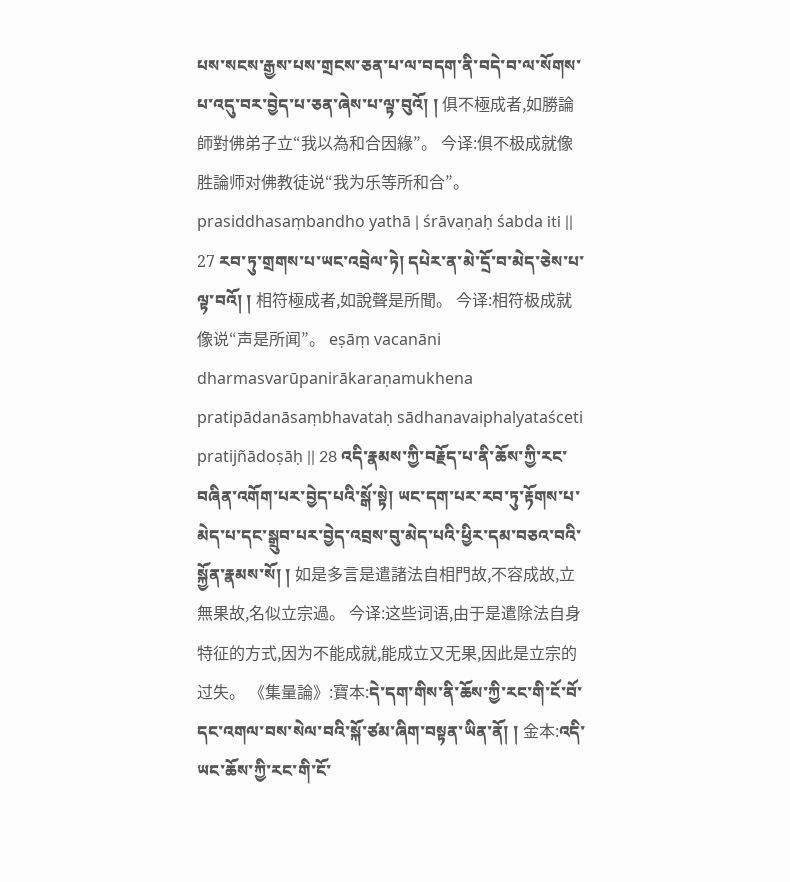པས་སངས་རྒྱས་པས་གྲངས་ཅན་པ་ལ་བདག་ནི་བདེ་བ་ལ་སོགས་པ་འདུ་བར་བྱེད་པ་ཅན་ཞེས་པ་ལྟ་བུའོ། ། 俱不極成者,如勝論師對佛弟子立“我以為和合因緣”。 今译:俱不极成就像胜論师对佛教徒说“我为乐等所和合”。 prasiddhasaṃbandho yathā | śrāvaṇaḥ śabda iti || 27 རབ་ཏུ་གྲགས་པ་ཡང་འབྲེལ་ཏེ། དཔེར་ན་མེ་དྲོ་བ་མེད་ཅེས་པ་ལྟ་བའོ། ། 相符極成者,如說聲是所聞。 今译:相符极成就像说“声是所闻”。 eṣāṃ vacanāni dharmasvarūpanirākaraṇamukhena pratipādanāsaṃbhavataḥ sādhanavaiphalyataśceti pratijñādoṣāḥ || 28 འདི་རྣམས་ཀྱི་བརྗོད་པ་ནི་ཆོས་ཀྱི་རང་བཞིན་འགོག་པར་བྱེད་པའི་སྒོ་སྟེ། ཡང་དག་པར་རབ་ཏུ་རྟོགས་པ་མེད་པ་དང་སྒྲུབ་པར་བྱེད་འབྲས་བུ་མེད་པའི་ཕྱིར་དམ་བཅའ་བའི་སྐྱོན་རྣམས་སོ། ། 如是多言是遣諸法自相門故,不容成故,立無果故,名似立宗過。 今译:这些词语,由于是遣除法自身特征的方式,因为不能成就,能成立又无果,因此是立宗的过失。 《集量論》:寶本:དེ་དག་གིས་ནི་ཆོས་ཀྱི་རང་གི་ངོ་བོ་དང་འགལ་བས་སེལ་བའི་སྐོ་ཙམ་ཞིག་བསྟན་ཡིན་ནོ། ། 金本:འདི་ཡང་ཆོས་ཀྱི་རང་གི་ངོ་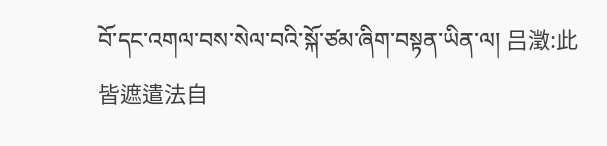བོ་དང་འགལ་བས་སེལ་བའི་སྐོ་ཙམ་ཞིག་བསྟན་ཡིན་ལ། 吕澂:此皆遮遣法自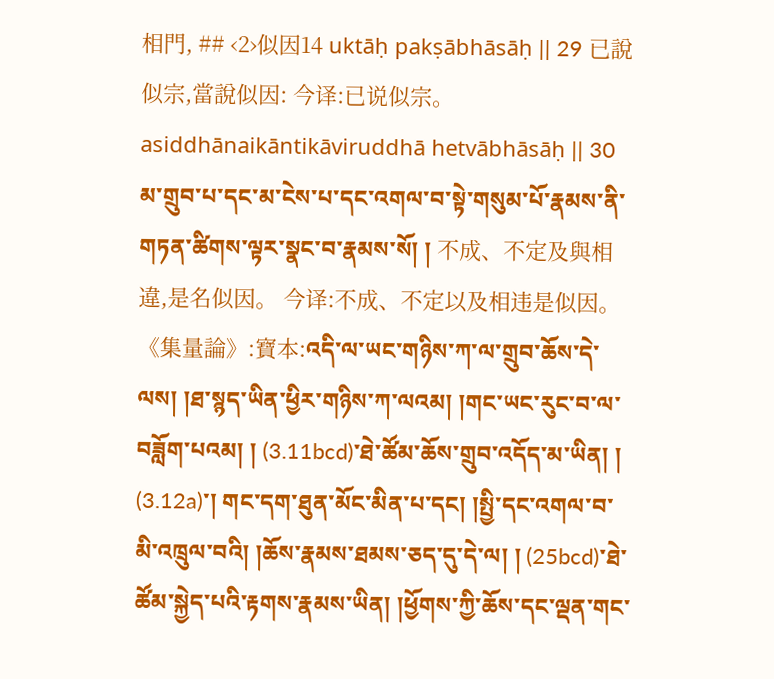相門, ## ‹2›似因14 uktāḥ pakṣābhāsāḥ || 29 已說似宗,當說似因: 今译:已说似宗。 asiddhānaikāntikāviruddhā hetvābhāsāḥ || 30 མ་གྲུབ་པ་དང་མ་ངེས་པ་དང་འགལ་བ་སྟེ་གསུམ་པོ་རྣམས་ནི་གཏན་ཚིགས་ལྟར་སྣང་བ་རྣམས་སོ། ། 不成、不定及與相違,是名似因。 今译:不成、不定以及相违是似因。 《集量論》:寶本:འདི་ལ་ཡང་གཉིས་ཀ་ལ་གྲུབ་ཆོས་དེ་ལས། །ཐ་སྙད་ཡིན་ཕྱིར་གཉིས་ཀ་ལའམ། །གང་ཡང་རུང་བ་ལ་བཟློག་པའམ། ། (3.11bcd)་ཐེ་ཚོམ་ཆོས་གྲུབ་འདོད་མ་ཡིན། ། (3.12a)་། གང་དག་ཐུན་མོང་མིན་པ་དང། །སྤྱི་དང་འགལ་བ་མི་འཁྲུལ་བའི། །ཆོས་རྣམས་ཐམས་ཅད་དུ་དེ་ལ། ། (25bcd)་ཐེ་ཚོམ་སྐྱེད་པའི་རྟགས་རྣམས་ཡིན། །ཕྱོགས་ཀྱི་ཆོས་དང་ལྡན་གང་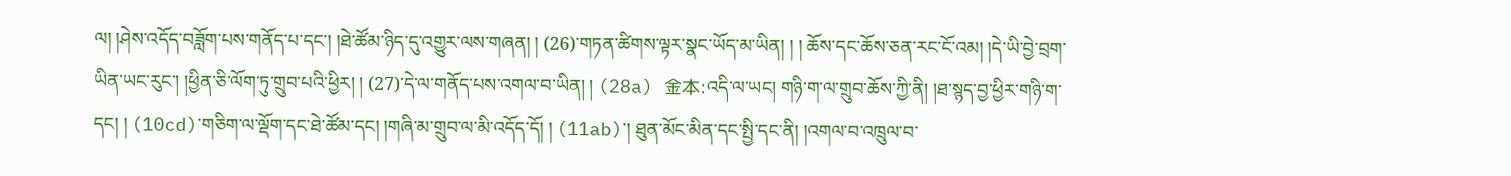ལ། །ཤེས་འདོད་བཟློག་པས་གནོད་པ་དང་། །ཐེ་ཚོམ་ཉིད་དུ་འགྱུར་ལས་གཞན། ། (26)་གཏན་ཚིགས་ལྟར་སྣང་ཡོད་མ་ཡིན། ། ། ཆོས་དང་ཆོས་ཅན་རང་ངོ་འམ། །དེ་ཡི་བྱེ་བྲག་ཡིན་ཡང་རུང་། །ཕྱིན་ཅི་ལོག་ཏུ་གྲུབ་པའི་ཕྱིར། ། (27)་དེ་ལ་གནོད་པས་འགལ་བ་ཡིན། ། (28a) 金本:འདི་ལ་ཡང། གཉི་ག་ལ་གྲུབ་ཆོས་ཀྱི་ནི། །ཐ་སྙད་བྱ་ཕྱིར་གཉི་ག་དང། ། (10cd)་གཅིག་ལ་ལྡོག་དང་ཐེ་ཚོམ་དང། །གཞི་མ་གྲུབ་ལ་མི་འདོད་དོ། ། (11ab)་། ཐུན་མོང་མིན་དང་སྤྱི་དང་ནི། །འགལ་བ་འཁྲུལ་བ་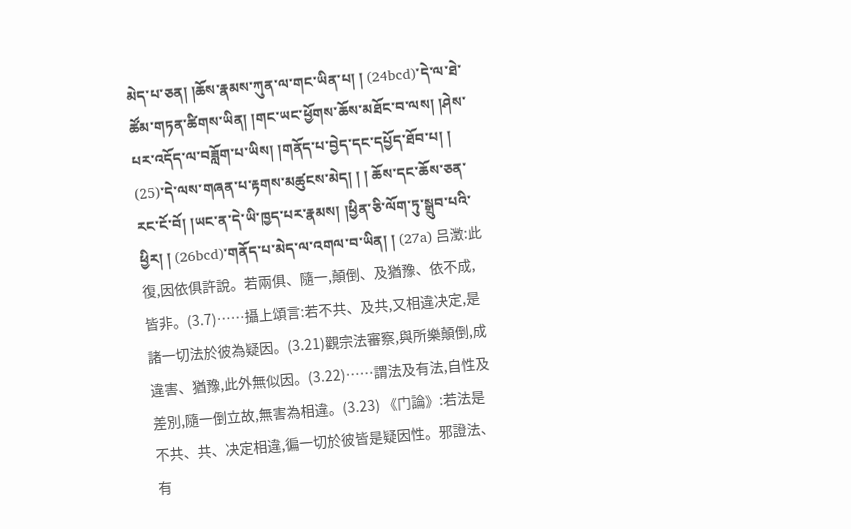མེད་པ་ཅན། །ཆོས་རྣམས་ཀུན་ལ་གང་ཡིན་པ། ། (24bcd)་དེ་ལ་ཐེ་ཚོམ་གཏན་ཚིགས་ཡིན། །གང་ཡང་ཕྱོགས་ཆོས་མཐོང་བ་ལས། །ཤེས་པར་འདོད་ལ་བཟློག་པ་ཡིས། །གནོད་པ་བྱེད་དང་དཔྱོད་ཐོབ་པ། ། (25)་དེ་ལས་གཞན་པ་རྟགས་མཚུངས་མེད། ། ། ཆོས་དང་ཆོས་ཅན་རང་ངོ་བོ། །ཡང་ན་དེ་ཡི་ཁྱད་པར་རྣམས། །ཕྱིན་ཅི་ལོག་ཏུ་སྒྲུབ་པའི་ཕྱིར། ། (26bcd)་གནོད་པ་མེད་ལ་འགལ་བ་ཡིན། ། (27a) 吕澂:此復,因依俱許說。若兩俱、隨一,顛倒、及猶豫、依不成,皆非。(3.7)……攝上頌言:若不共、及共,又相違决定,是諸一切法於彼為疑因。(3.21)觀宗法審察,與所樂顛倒,成違害、猶豫,此外無似因。(3.22)……謂法及有法,自性及差別,隨一倒立故,無害為相違。(3.23) 《门論》:若法是不共、共、决定相違,徧一切於彼皆是疑因性。邪證法、有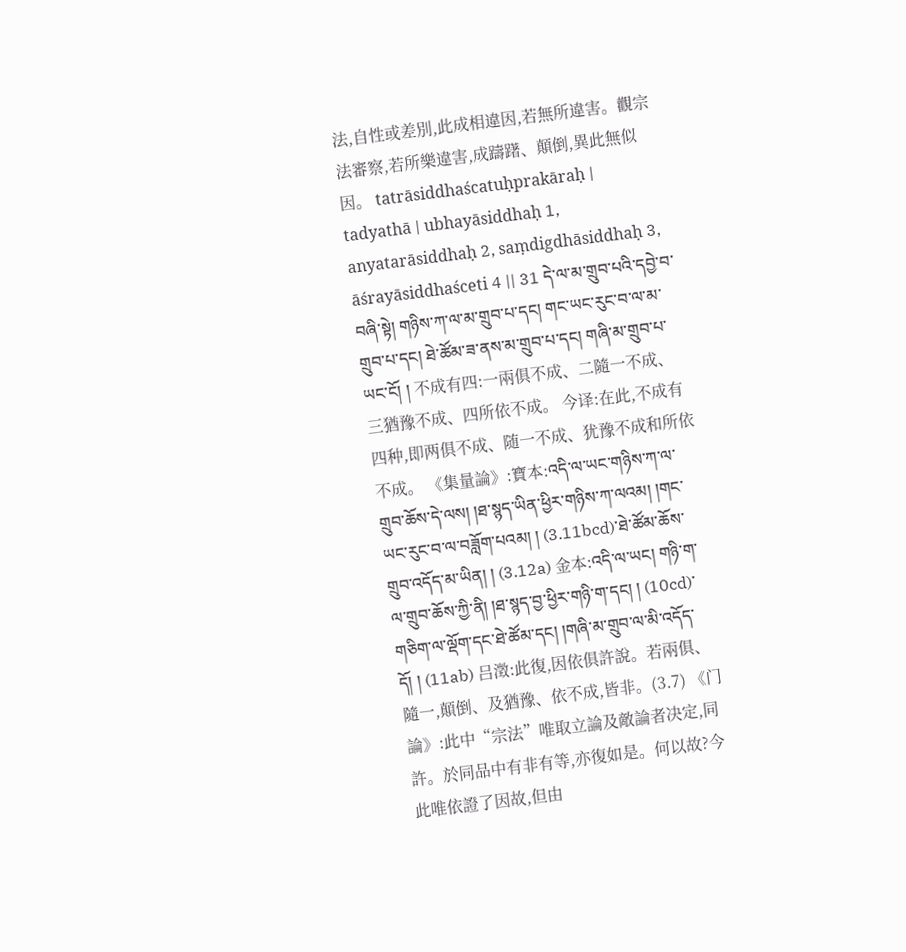法,自性或差別,此成相違因,若無所違害。觀宗法審察,若所樂違害,成躊躇、顛倒,異此無似因。 tatrāsiddhaścatuḥprakāraḥ | tadyathā | ubhayāsiddhaḥ 1, anyatarāsiddhaḥ 2, saṃdigdhāsiddhaḥ 3, āśrayāsiddhaśceti 4 || 31 དེ་ལ་མ་གྲུབ་པའི་དབྱེ་བ་བཞི་སྟེ། གཉིས་ཀ་ལ་མ་གྲུབ་པ་དང། གང་ཡང་རུང་བ་ལ་མ་གྲུབ་པ་དང། ཐེ་ཚོམ་ཟ་ནས་མ་གྲུབ་པ་དང། གཞི་མ་གྲུབ་པ་ཡང་ངོ། ། 不成有四:一兩俱不成、二隨一不成、三猶豫不成、四所依不成。 今译:在此,不成有四种,即两俱不成、随一不成、犹豫不成和所依不成。 《集量論》:寶本:འདི་ལ་ཡང་གཉིས་ཀ་ལ་གྲུབ་ཆོས་དེ་ལས། །ཐ་སྙད་ཡིན་ཕྱིར་གཉིས་ཀ་ལའམ། །གང་ཡང་རུང་བ་ལ་བཟློག་པའམ། ། (3.11bcd)་ཐེ་ཚོམ་ཆོས་གྲུབ་འདོད་མ་ཡིན། ། (3.12a) 金本:འདི་ལ་ཡང། གཉི་ག་ལ་གྲུབ་ཆོས་ཀྱི་ནི། །ཐ་སྙད་བྱ་ཕྱིར་གཉི་ག་དང། ། (10cd)་གཅིག་ལ་ལྡོག་དང་ཐེ་ཚོམ་དང། །གཞི་མ་གྲུབ་ལ་མི་འདོད་དོ། ། (11ab) 吕澂:此復,因依俱許說。若兩俱、隨一,顛倒、及猶豫、依不成,皆非。(3.7) 《门論》:此中“宗法”唯取立論及敵論者决定,同許。於同品中有非有等,亦復如是。何以故?今此唯依證了因故,但由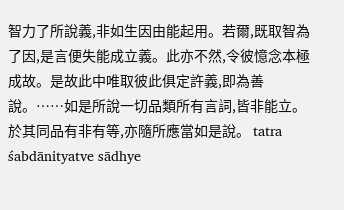智力了所說義,非如生因由能起用。若爾,既取智為了因,是言便失能成立義。此亦不然,令彼憶念本極成故。是故此中唯取彼此俱定許義,即為善說。……如是所說一切品類所有言詞,皆非能立。於其同品有非有等,亦隨所應當如是說。 tatra śabdānityatve sādhye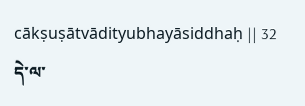cākṣuṣātvādityubhayāsiddhaḥ || 32 དེ་ལ་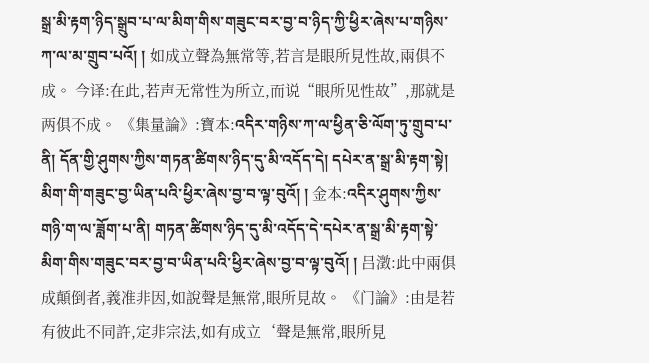སྒྲ་མི་རྟག་ཉིད་སྒྲུབ་པ་ལ་མིག་གིས་གཟུང་བར་བྱ་བ་ཉིད་ཀྱི་ཕྱིར་ཞེས་པ་གཉིས་ཀ་ལ་མ་གྲུབ་པའོ། ། 如成立聲為無常等,若言是眼所見性故,兩俱不成。 今译:在此,若声无常性为所立,而说“眼所见性故”,那就是两俱不成。 《集量論》:寶本:འདིར་གཉིས་ཀ་ལ་ཕྱིན་ཅི་ལོག་ཏུ་གྲུབ་པ་ནི། དོན་གྱི་ཤུགས་ཀྱིས་གཏན་ཚིགས་ཉིད་དུ་མི་འདོད་དེ། དཔེར་ན་སྒྲ་མི་རྟག་སྟེ། མིག་གི་གཟུང་བྱ་ཡིན་པའི་ཕྱིར་ཞེས་བྱ་བ་ལྟ་བུའོ། ། 金本:འདིར་ཤུགས་ཀྱིས་གཉི་ག་ལ་ཟློག་པ་ནི། གཏན་ཚིགས་ཉིད་དུ་མི་འདོད་དེ་དཔེར་ན་སྒྲ་མི་རྟག་སྟེ་མིག་གིས་གཟུང་བར་བྱ་བ་ཡིན་པའི་ཕྱིར་ཞེས་བྱ་བ་ལྟ་བུའོ། ། 吕澂:此中兩俱成顛倒者,義准非因,如說聲是無常,眼所見故。 《门論》:由是若有彼此不同許,定非宗法,如有成立‘聲是無常,眼所見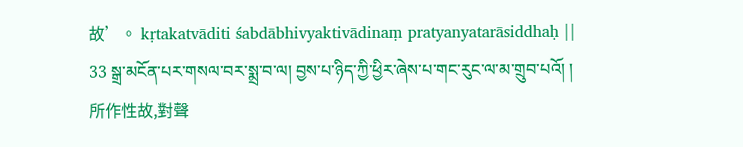故’。 kṛtakatvāditi śabdābhivyaktivādinaṃ pratyanyatarāsiddhaḥ || 33 སྒྲ་མངོན་པར་གསལ་བར་སྨྲ་བ་ལ། བྱས་པ་ཉིད་ཀྱི་ཕྱིར་ཞེས་པ་གང་རུང་ལ་མ་གྲུབ་པའོ། ། 所作性故,對聲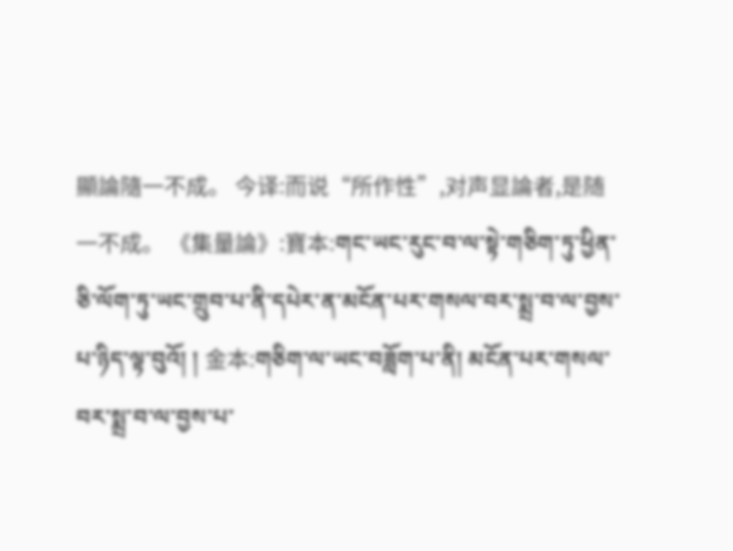顯論隨一不成。 今译:而说“所作性”,对声显論者,是随一不成。 《集量論》:寶本:གང་ཡང་རུང་བ་ལ་སྟེ་གཅིག་ཏུ་ཕྱིན་ཅི་ལོག་ཏུ་ཡང་གྲུབ་པ་ནི་དཔེར་ན་མངོན་པར་གསལ་བར་སྨྲ་བ་ལ་བྱས་པ་ཉིད་ལྟ་བུའོ། ། 金本:གཅིག་ལ་ཡང་བཟློག་པ་ནི། མངོན་པར་གསལ་བར་སྨྲ་བ་ལ་བྱས་པ་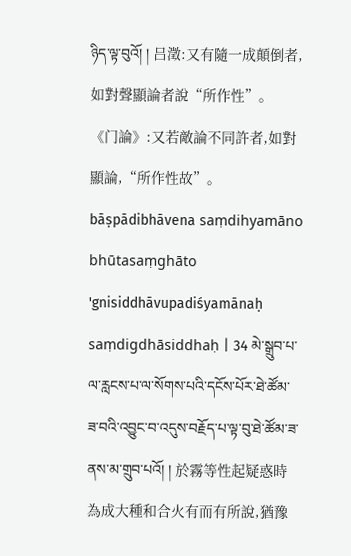ཉིད་ལྟ་བུའོ། ། 吕澂:又有隨一成顛倒者,如對聲顯論者說“所作性”。 《门論》:又若敵論不同許者,如對顯論,“所作性故”。 bāṣpādibhāvena saṃdihyamāno bhūtasaṃghāto 'gnisiddhāvupadiśyamānaḥ saṃdigdhāsiddhaḥ | 34 མེ་སྒྲུབ་པ་ལ་རླངས་པ་ལ་སོགས་པའི་དངོས་པོར་ཐེ་ཚོམ་ཟ་བའི་འབྱུང་བ་འདུས་བརྗོད་པ་ལྟ་བུ་ཐེ་ཚོམ་ཟ་ནས་མ་གྲུབ་པའོ། ། 於霧等性起疑惑時為成大種和合火有而有所說,猶豫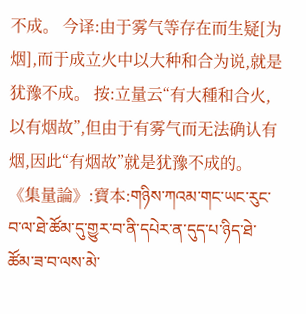不成。 今译:由于雾气等存在而生疑[为烟],而于成立火中以大种和合为说,就是犹豫不成。 按:立量云“有大種和合火,以有烟故”,但由于有雾气而无法确认有烟,因此“有烟故”就是犹豫不成的。 《集量論》:寶本:གཉིས་ཀའམ་གང་ཡང་རུང་བ་ལ་ཐེ་ཚོམ་དུ་གྱུར་བ་ནི་དཔེར་ན་དུད་པ་ཉིད་ཐེ་ཚོམ་ཟ་བ་ལས་མེ་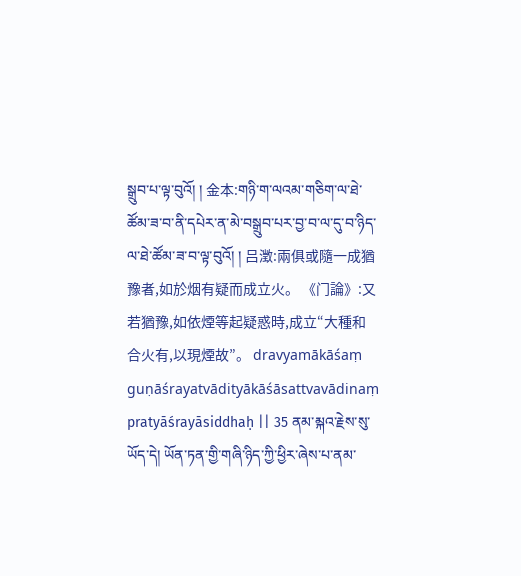སྒྲུབ་པ་ལྟ་བུའོ། ། 金本:གཉི་ག་ལའམ་གཅིག་ལ་ཐེ་ཚོམ་ཟ་བ་ནི་དཔེར་ན་མེ་བསྒྲུབ་པར་བྱ་བ་ལ་དུ་བ་ཉིད་ལ་ཐེ་ཚོམ་ཟ་བ་ལྟ་བུའོ། ། 吕澂:兩俱或隨一成猶豫者,如於烟有疑而成立火。 《门論》:又若猶豫,如依煙等起疑惑時,成立“大種和合火有,以現煙故”。 dravyamākāśaṃ guṇāśrayatvādityākāśāsattvavādinaṃ pratyāśrayāsiddhaḥ || 35 ནམ་མྐའ་རྗེས་སུ་ཡོད་དེ། ཡོན་ཏན་གྱི་གཞི་ཉིད་ཀྱི་ཕྱིར་ཞེས་པ་ནམ་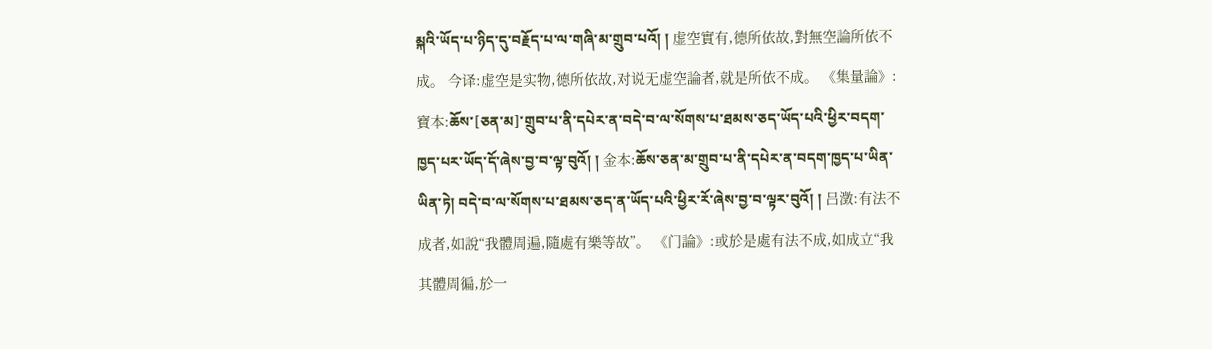མྐའི་ཡོད་པ་ཉིད་དུ་བརྗོད་པ་ལ་གཞི་མ་གྲུབ་པའོ། ། 虚空實有,德所依故,對無空論所依不成。 今译:虚空是实物,德所依故,对说无虚空論者,就是所依不成。 《集量論》:寶本:ཆོས་[ཅན་མ]་གྲུབ་པ་ནི་དཔེར་ན་བདེ་བ་ལ་སོགས་པ་ཐམས་ཅད་ཡོད་པའི་ཕྱིར་བདག་ཁྱད་པར་ཡོད་དོ་ཞེས་བྱ་བ་ལྟ་བུའོ། ། 金本:ཆོས་ཅན་མ་གྲུབ་པ་ནི་དཔེར་ན་བདག་ཁྱད་པ་ཡིན་ཡིན་ཏེ། བདེ་བ་ལ་སོགས་པ་ཐམས་ཅད་ན་ཡོད་པའི་ཕྱིར་རོ་ཞེས་བྱ་བ་ལྟར་བུའོ། ། 吕澂:有法不成者,如說“我體周遍,隨處有樂等故”。 《门論》:或於是處有法不成,如成立“我其體周徧,於一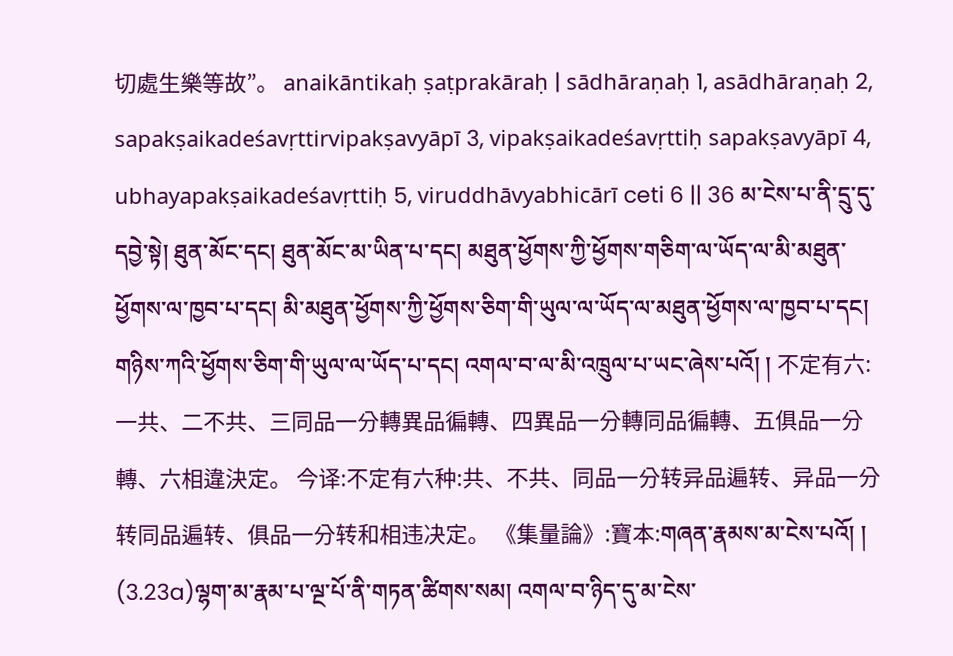切處生樂等故”。 anaikāntikaḥ ṣaṭprakāraḥ | sādhāraṇaḥ 1, asādhāraṇaḥ 2, sapakṣaikadeśavṛttirvipakṣavyāpī 3, vipakṣaikadeśavṛttiḥ sapakṣavyāpī 4, ubhayapakṣaikadeśavṛttiḥ 5, viruddhāvyabhicārī ceti 6 || 36 མ་ངེས་པ་ནི་དྲུ་དུ་དབྱེ་སྟེ། ཐུན་མོང་དང། ཐུན་མོང་མ་ཡིན་པ་དང། མཐུན་ཕྱོགས་ཀྱི་ཕྱོགས་གཅིག་ལ་ཡོད་ལ་མི་མཐུན་ཕྱོགས་ལ་ཁྱབ་པ་དང། མི་མཐུན་ཕྱོགས་ཀྱི་ཕྱོགས་ཅིག་གི་ཡུལ་ལ་ཡོད་ལ་མཐུན་ཕྱོགས་ལ་ཁྱབ་པ་དང། གཉིས་ཀའི་ཕྱོགས་ཅིག་གི་ཡུལ་ལ་ཡོད་པ་དང། འགལ་བ་ལ་མི་འཁྲུལ་པ་ཡང་ཞེས་པའོ། ། 不定有六:一共、二不共、三同品一分轉異品徧轉、四異品一分轉同品徧轉、五俱品一分轉、六相違決定。 今译:不定有六种:共、不共、同品一分转异品遍转、异品一分转同品遍转、俱品一分转和相违决定。 《集量論》:寶本:གཞན་རྣམས་མ་ངེས་པའོ། ། (3.23a)ལྷག་མ་རྣམ་པ་ལྔ་པོ་ནི་གཏན་ཚིགས་སམ། འགལ་བ་ཉིད་དུ་མ་ངེས་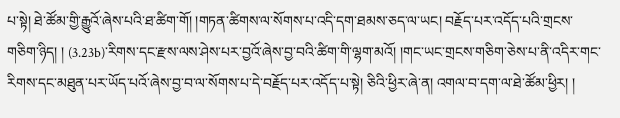པ་སྟེ། ཐེ་ཚོམ་གྱི་རྒྱུའོ་ཞེས་པའི་ཐ་ཚིག་གོ། །གཏན་ཚིགས་ལ་སོགས་པ་འདི་དག་ཐམས་ཅད་ལ་ཡང། བརྗོད་པར་འདོད་པའི་གྲངས་གཅིག་ཉིད། ། (3.23b)་རིགས་དང་རྫས་ལས་ཤེས་པར་བྱའོ་ཞེས་བྱ་བའི་ཚིག་གི་ལྷག་མའོ། །གང་ཡང་གྲངས་གཅིག་ཅེས་པ་ནི་འདིར་གང་རིགས་དང་མཐུན་པར་ཡོད་པའོ་ཞེས་བྱ་བ་ལ་སོགས་པ་དེ་བརྗོད་པར་འདོད་པ་སྟེ། ཅིའི་ཕྱིར་ཞེ་ན། འགལ་བ་དག་ལ་ཐེ་ཚོམ་ཕྱིར། །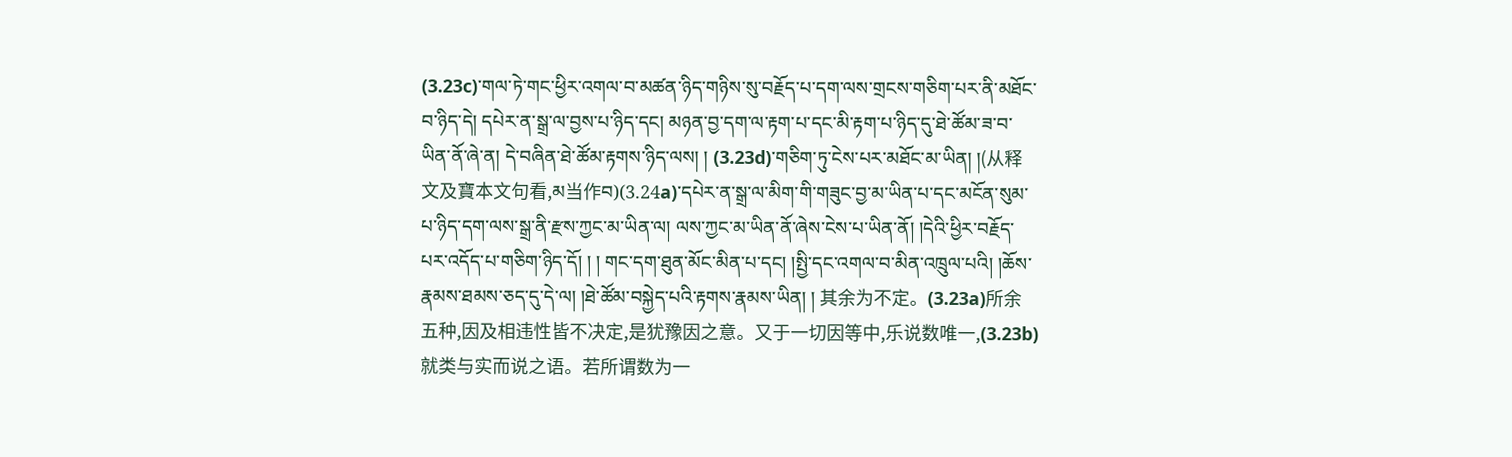(3.23c)་གལ་ཏེ་གང་ཕྱིར་འགལ་བ་མཚན་ཉིད་གཉིས་སུ་བརྗོད་པ་དག་ལས་གྲངས་གཅིག་པར་ནི་མཐོང་བ་ཉིད་དེ། དཔེར་ན་སྒྲ་ལ་བྱས་པ་ཉིད་དང། མཉན་བྱ་དག་ལ་རྟག་པ་དང་མི་རྟག་པ་ཉིད་དུ་ཐེ་ཚོམ་ཟ་བ་ཡིན་ནོ་ཞེ་ན། དེ་བཞིན་ཐེ་ཚོམ་རྟགས་ཉིད་ལས། ། (3.23d)་གཅིག་ཏུ་ངེས་པར་མཐོང་མ་ཡིན། །(从释文及寶本文句看,མ当作བ)(3.24a)་དཔེར་ན་སྒྲ་ལ་མིག་གི་གཟུང་བྱ་མ་ཡིན་པ་དང་མངོན་སུམ་པ་ཉིད་དག་ལས་སྒྲ་ནི་རྫས་ཀྱང་མ་ཡིན་ལ། ལས་ཀྱང་མ་ཡིན་ནོ་ཞེས་ངེས་པ་ཡིན་ནོ། །དེའི་ཕྱིར་བརྗོད་པར་འདོད་པ་གཅིག་ཉིད་དོ། ། ། གང་དག་ཐུན་མོང་མིན་པ་དང། །སྤྱི་དང་འགལ་བ་མིན་འཁྲུལ་པའི། །ཆོས་རྣམས་ཐམས་ཅད་དུ་དེ་ལ། །ཐེ་ཚོམ་བསྐྱེད་པའི་རྟགས་རྣམས་ཡིན། ། 其余为不定。(3.23a)所余五种,因及相违性皆不决定,是犹豫因之意。又于一切因等中,乐说数唯一,(3.23b)就类与实而说之语。若所谓数为一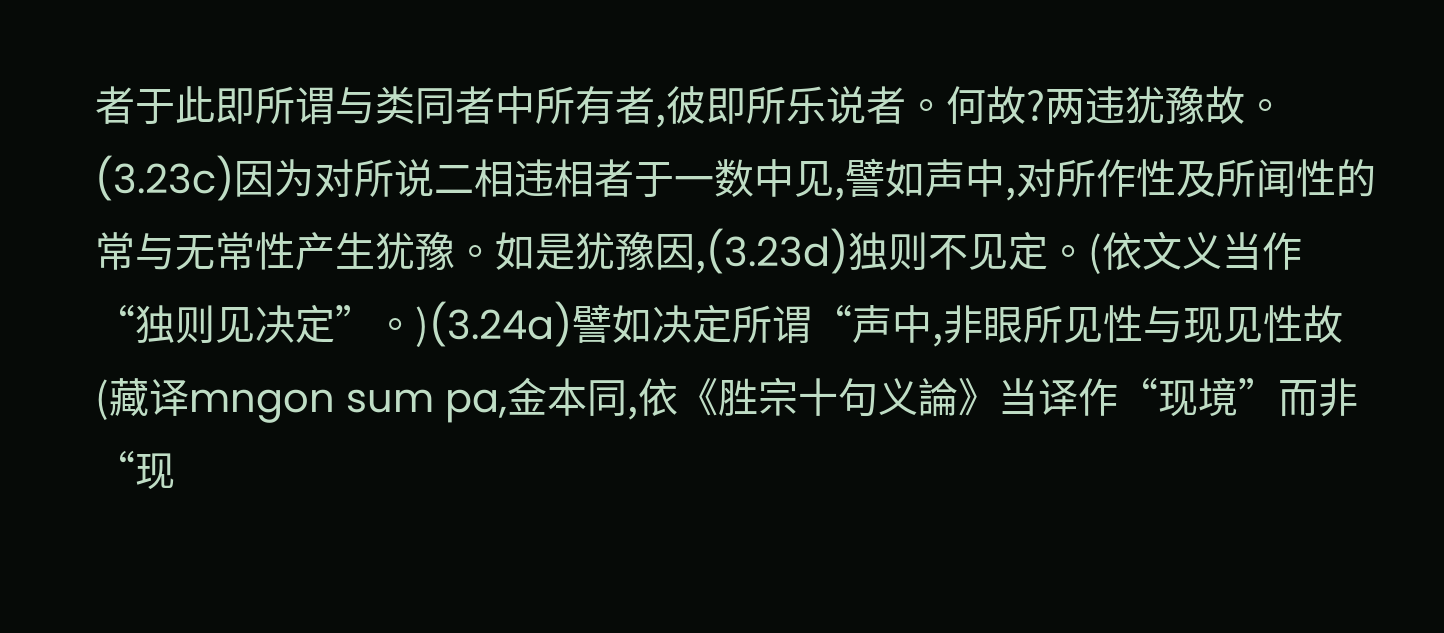者于此即所谓与类同者中所有者,彼即所乐说者。何故?两违犹豫故。(3.23c)因为对所说二相违相者于一数中见,譬如声中,对所作性及所闻性的常与无常性产生犹豫。如是犹豫因,(3.23d)独则不见定。(依文义当作“独则见决定”。)(3.24a)譬如决定所谓“声中,非眼所见性与现见性故(藏译mngon sum pa,金本同,依《胜宗十句义論》当译作“现境”而非“现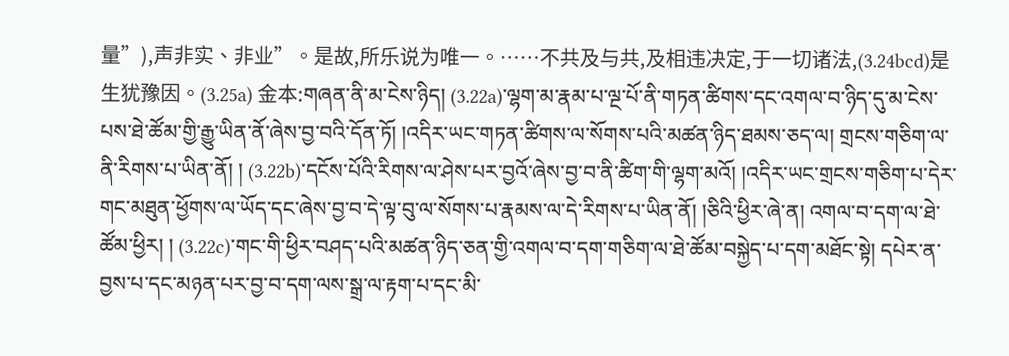量”),声非实、非业”。是故,所乐说为唯一。……不共及与共,及相违决定,于一切诸法,(3.24bcd)是生犹豫因。(3.25a) 金本:གཞན་ནི་མ་ངེས་ཉིད། (3.22a)་ལྷག་མ་རྣམ་པ་ལྔ་པོ་ནི་གཏན་ཚིགས་དང་འགལ་བ་ཉིད་དུ་མ་ངེས་པས་ཐེ་ཚོམ་གྱི་རྒྱུ་ཡིན་ནོ་ཞེས་བྱ་བའི་དོན་ཏོ། །འདིར་ཡང་གཏན་ཚིགས་ལ་སོགས་པའི་མཚན་ཉིད་ཐམས་ཅད་ལ། གྲངས་གཅིག་ལ་ནི་རིགས་པ་ཡིན་ནོ། ། (3.22b)་དངོས་པོའི་རིགས་ལ་ཤེས་པར་བྱའོ་ཞེས་བྱ་བ་ནི་ཚིག་གི་ལྷག་མའོ། །འདིར་ཡང་གྲངས་གཅིག་པ་དེར་གང་མཐུན་ཕྱོགས་ལ་ཡོད་དང་ཞེས་བྱ་བ་དེ་ལྟ་བུ་ལ་སོགས་པ་རྣམས་ལ་དེ་རིགས་པ་ཡིན་ནོ། །ཅིའི་ཕྱིར་ཞེ་ན། འགལ་བ་དག་ལ་ཐེ་ཚོམ་ཕྱིར། ། (3.22c)་གང་གི་ཕྱིར་བཤད་པའི་མཚན་ཉིད་ཅན་གྱི་འགལ་བ་དག་གཅིག་ལ་ཐེ་ཚོམ་བསྐྱེད་པ་དག་མཐོང་སྟེ། དཔེར་ན་བྱས་པ་དང་མཉན་པར་བྱ་བ་དག་ལས་སྒྲ་ལ་རྟག་པ་དང་མི་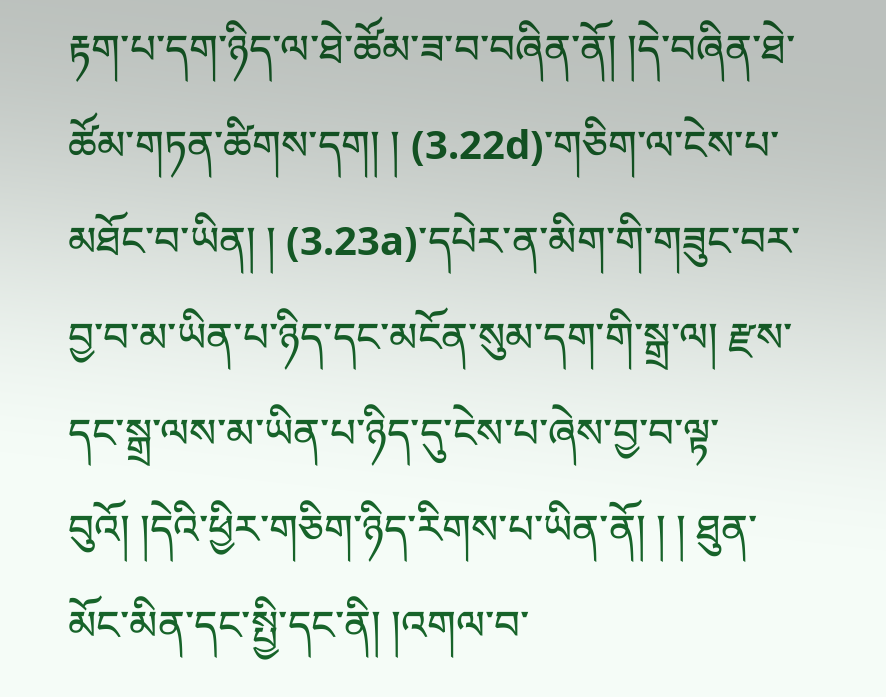རྟག་པ་དག་ཉིད་ལ་ཐེ་ཚོམ་ཟ་བ་བཞིན་ནོ། །དེ་བཞིན་ཐེ་ཚོམ་གཏན་ཚིགས་དག། ། (3.22d)་གཅིག་ལ་ངེས་པ་མཐོང་བ་ཡིན། ། (3.23a)་དཔེར་ན་མིག་གི་གཟུང་བར་བྱ་བ་མ་ཡིན་པ་ཉིད་དང་མངོན་སུམ་དག་གི་སྒྲ་ལ། རྫས་དང་སྒྲ་ལས་མ་ཡིན་པ་ཉིད་དུ་ངེས་པ་ཞེས་བྱ་བ་ལྟ་བུའོ། །དེའི་ཕྱིར་གཅིག་ཉིད་རིགས་པ་ཡིན་ནོ། ། ། ཐུན་མོང་མིན་དང་སྤྱི་དང་ནི། །འགལ་བ་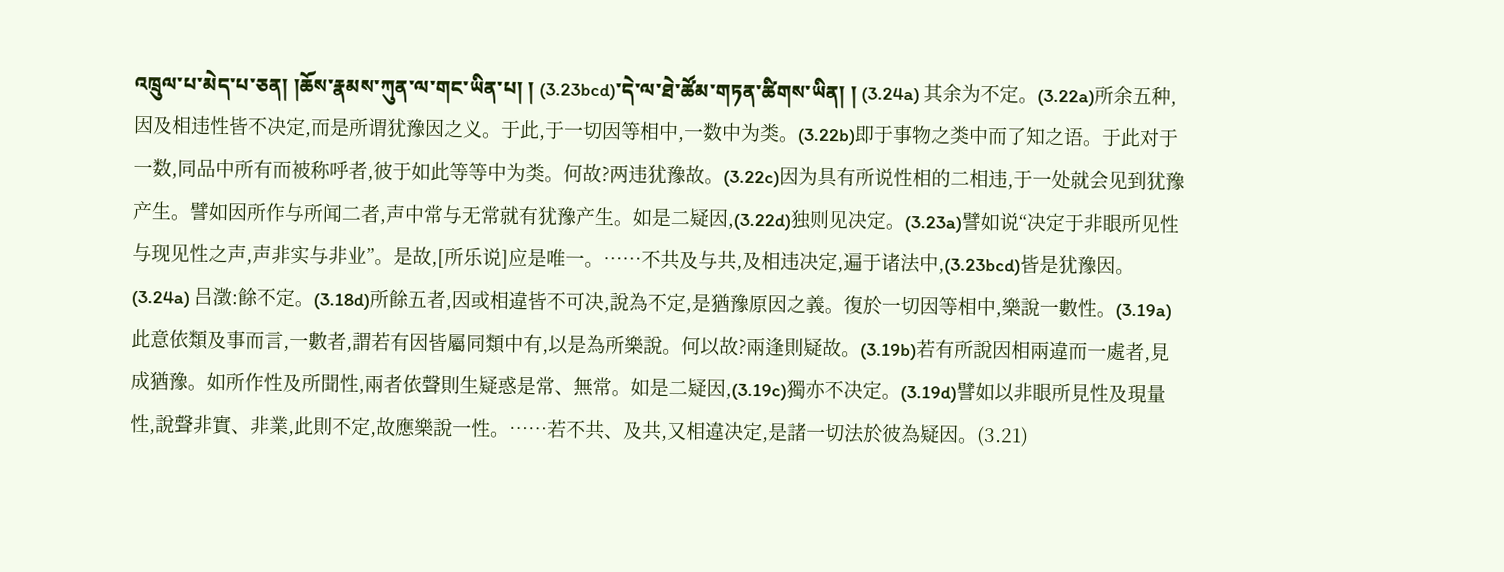འཁྲུལ་པ་མེད་པ་ཅན། །ཆོས་རྣམས་ཀུན་ལ་གང་ཡིན་པ། ། (3.23bcd)་དེ་ལ་ཐེ་ཚོམ་གཏན་ཚིགས་ཡིན། ། (3.24a) 其余为不定。(3.22a)所余五种,因及相违性皆不决定,而是所谓犹豫因之义。于此,于一切因等相中,一数中为类。(3.22b)即于事物之类中而了知之语。于此对于一数,同品中所有而被称呼者,彼于如此等等中为类。何故?两违犹豫故。(3.22c)因为具有所说性相的二相违,于一处就会见到犹豫产生。譬如因所作与所闻二者,声中常与无常就有犹豫产生。如是二疑因,(3.22d)独则见决定。(3.23a)譬如说“决定于非眼所见性与现见性之声,声非实与非业”。是故,[所乐说]应是唯一。……不共及与共,及相违决定,遍于诸法中,(3.23bcd)皆是犹豫因。(3.24a) 吕澂:餘不定。(3.18d)所餘五者,因或相違皆不可决,說為不定,是猶豫原因之義。復於一切因等相中,樂說一數性。(3.19a)此意依類及事而言,一數者,謂若有因皆屬同類中有,以是為所樂說。何以故?兩逢則疑故。(3.19b)若有所說因相兩違而一處者,見成猶豫。如所作性及所聞性,兩者依聲則生疑惑是常、無常。如是二疑因,(3.19c)獨亦不决定。(3.19d)譬如以非眼所見性及現量性,說聲非實、非業,此則不定,故應樂說一性。……若不共、及共,又相違决定,是諸一切法於彼為疑因。(3.21)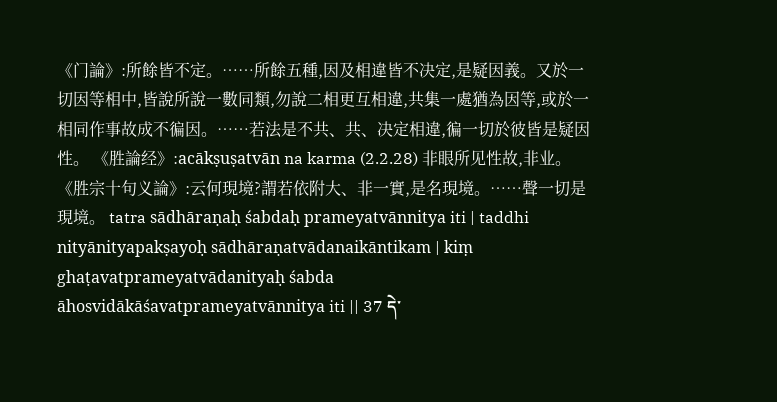《门論》:所餘皆不定。……所餘五種,因及相違皆不决定,是疑因義。又於一切因等相中,皆說所說一數同類,勿說二相更互相違,共集一處猶為因等,或於一相同作事故成不徧因。……若法是不共、共、决定相違,徧一切於彼皆是疑因性。 《胜論经》:acākṣuṣatvān na karma (2.2.28) 非眼所见性故,非业。 《胜宗十句义論》:云何現境?謂若依附大、非一實,是名現境。……聲一切是現境。 tatra sādhāraṇaḥ śabdaḥ prameyatvānnitya iti | taddhi nityānityapakṣayoḥ sādhāraṇatvādanaikāntikam | kiṃ ghaṭavatprameyatvādanityaḥ śabda āhosvidākāśavatprameyatvānnitya iti || 37 དེ་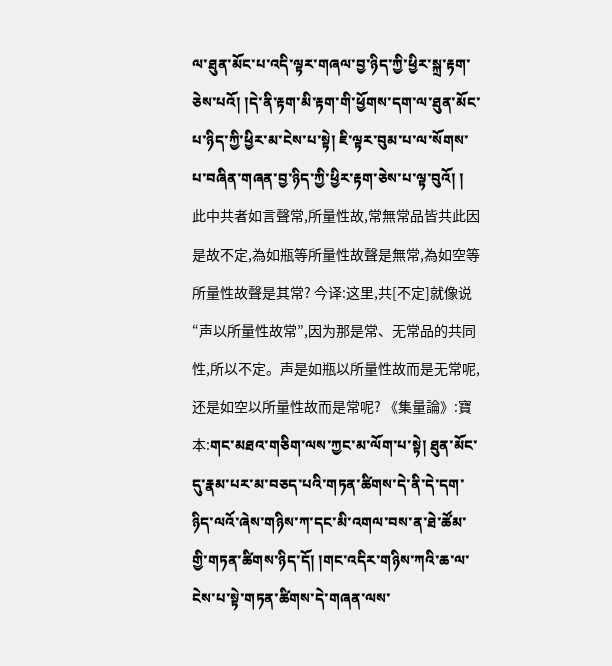ལ་ཐུན་མོང་པ་འདི་ལྟར་གཞལ་བྱ་ཉིད་ཀྱི་ཕྱིར་སྐྲ་རྟག་ཅེས་པའོ། །དེ་ནི་རྟག་མི་རྟག་གི་ཕྱོགས་དག་ལ་ཐུན་མོང་པ་ཉིད་ཀྱི་ཕྱིར་མ་ངེས་པ་སྟེ། ཇི་ལྟར་བུམ་པ་ལ་སོགས་པ་བཞིན་གཞན་བྱ་ཉིད་ཀྱི་ཕྱིར་རྟག་ཅེས་པ་ལྟ་བུའོ། ། 此中共者如言聲常,所量性故,常無常品皆共此因是故不定,為如瓶等所量性故聲是無常,為如空等所量性故聲是其常? 今译:这里,共[不定]就像说“声以所量性故常”,因为那是常、无常品的共同性,所以不定。声是如瓶以所量性故而是无常呢,还是如空以所量性故而是常呢? 《集量論》:寶本:གང་མཐའ་གཅིག་ལས་ཀྱང་མ་ལོག་པ་སྟེ། ཐུན་མོང་དུ་རྣམ་པར་མ་བཅད་པའི་གཏན་ཚིགས་དེ་ནི་དེ་དག་ཉིད་ལའོ་ཞེས་གཉིས་ཀ་དང་མི་འགལ་བས་ན་ཐེ་ཚོམ་གྱི་གཏན་ཚིགས་ཉིད་དོ། །གང་འདིར་གཉིས་ཀའི་ཆ་ལ་ངེས་པ་སྟེ་གཏན་ཚིགས་དེ་གཞན་ལས་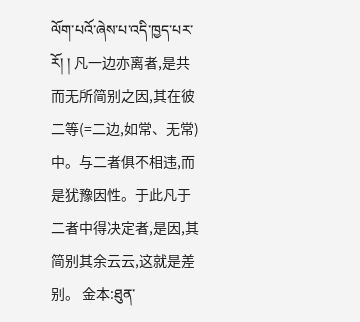ལོག་པའོ་ཞེས་པ་འདི་ཁྱད་པར་རོ། ། 凡一边亦离者,是共而无所简别之因,其在彼二等(=二边,如常、无常)中。与二者俱不相违,而是犹豫因性。于此凡于二者中得决定者,是因,其简别其余云云,这就是差别。 金本:ཐུན་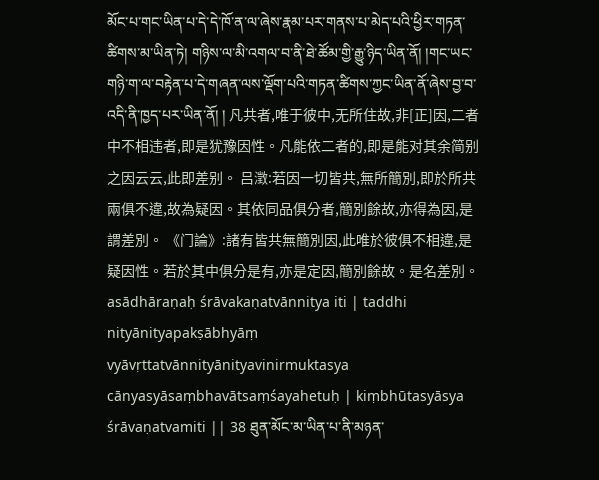མོང་པ་གང་ཡིན་པ་དེ་དེ་ཁོ་ན་ལ་ཞེས་རྣམ་པར་གནས་པ་མེད་པའི་ཕྱིར་གཏན་ཚིགས་མ་ཡིན་ཏེ། གཉིས་ལ་མི་འགལ་བ་ནི་ཐེ་ཚོམ་གྱི་རྒྱུ་ཉིད་ཡིན་ནོ། །གང་ཡང་གཉི་ག་ལ་བརྟེན་པ་དེ་གཞན་ལས་ལྡོག་པའི་གཏན་ཚིགས་ཀྱང་ཡིན་ནོ་ཞེས་བྱ་བ་འདི་ནི་ཁྱད་པར་ཡིན་ནོ། ། 凡共者,唯于彼中,无所住故,非[正]因,二者中不相违者,即是犹豫因性。凡能依二者的,即是能对其余简别之因云云,此即差别。 吕澂:若因一切皆共,無所簡別,即於所共兩俱不違,故為疑因。其依同品俱分者,簡別餘故,亦得為因,是謂差別。 《门論》:諸有皆共無簡別因,此唯於彼俱不相違,是疑因性。若於其中俱分是有,亦是定因,簡別餘故。是名差別。 asādhāraṇaḥ śrāvakaṇatvānnitya iti | taddhi nityānityapakṣābhyāṃ vyāvṛttatvānnityānityavinirmuktasya cānyasyāsaṃbhavātsaṃśayahetuḥ | kiṃbhūtasyāsya śrāvaṇatvamiti || 38 ཐུན་མོང་མ་ཡིན་པ་ནི་མཉན་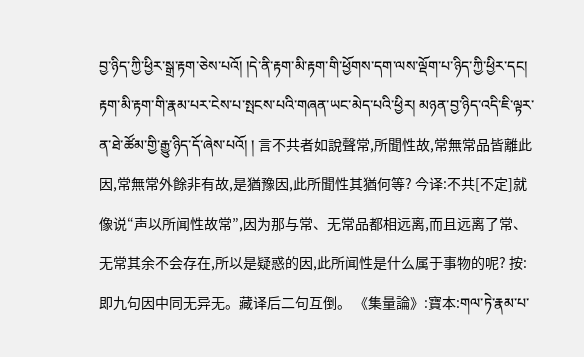བྱ་ཉིད་ཀྱི་ཕྱིར་སྒྲ་རྟག་ཅེས་པའོ། །དེ་ནི་རྟག་མི་རྟག་གི་ཕྱོགས་དག་ལས་ལྡོག་པ་ཉིད་ཀྱི་ཕྱིར་དང། རྟག་མི་རྟག་གི་རྣམ་པར་ངེས་པ་སྤངས་པའི་གཞན་ཡང་མེད་པའི་ཕྱིར། མཉན་བྱ་ཉིད་འདི་ཇི་ལྟར་ན་ཐེ་ཚོམ་གྱི་རྒྱུ་ཉིད་དོ་ཞེས་པའོ། ། 言不共者如說聲常,所聞性故,常無常品皆離此因,常無常外餘非有故,是猶豫因,此所聞性其猶何等? 今译:不共[不定]就像说“声以所闻性故常”,因为那与常、无常品都相远离,而且远离了常、无常其余不会存在,所以是疑惑的因,此所闻性是什么属于事物的呢? 按:即九句因中同无异无。藏译后二句互倒。 《集量論》:寶本:གལ་ཏེ་རྣམ་པ་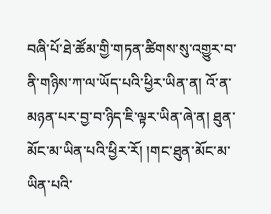བཞི་པོ་ཐེ་ཚོམ་གྱི་གཏན་ཚིགས་སུ་འགྱུར་བ་ནི་གཉིས་ཀ་ལ་ཡོད་པའི་ཕྱིར་ཡིན་ན། འོ་ན་མཉན་པར་བྱ་བ་ཉིད་ཇི་ལྟར་ཡིན་ཞེ་ན། ཐུན་མོང་མ་ཡིན་པའི་ཕྱིར་རོ། །གང་ཐུན་མོང་མ་ཡིན་པའི་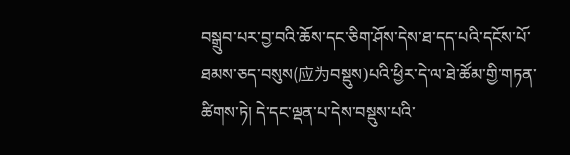བསྒྲུབ་པར་བྱ་བའི་ཆོས་དང་ཅིག་ཤོས་དེས་ཐ་དད་པའི་དངོས་པོ་ཐམས་ཅད་བསུས(应为བསྡུས)པའི་ཕྱིར་དེ་ལ་ཐེ་ཚོམ་གྱི་གཏན་ཚིགས་ཏེ། དེ་དང་ལྡན་པ་དེས་བསྡུས་པའི་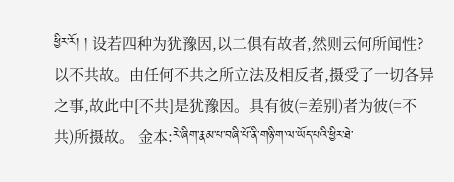ཕྱིར་རོ། ། 设若四种为犹豫因,以二俱有故者,然则云何所闻性?以不共故。由任何不共之所立法及相反者,摄受了一切各异之事,故此中[不共]是犹豫因。具有彼(=差别)者为彼(=不共)所摄故。 金本:རེ་ཞིག་རྣམ་པ་བཞི་པོ་ནི་གཉི་ག་ལ་ཡོད་པའི་ཕྱིར་ཐེ་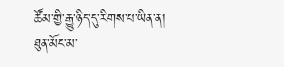ཚོམ་གྱི་རྒྱུ་ཉིད་དུ་རིགས་པ་ཡིན་ན། ཐུན་མོང་མ་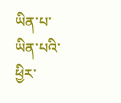ཡིན་པ་ཡིན་པའི་ཕྱིར་